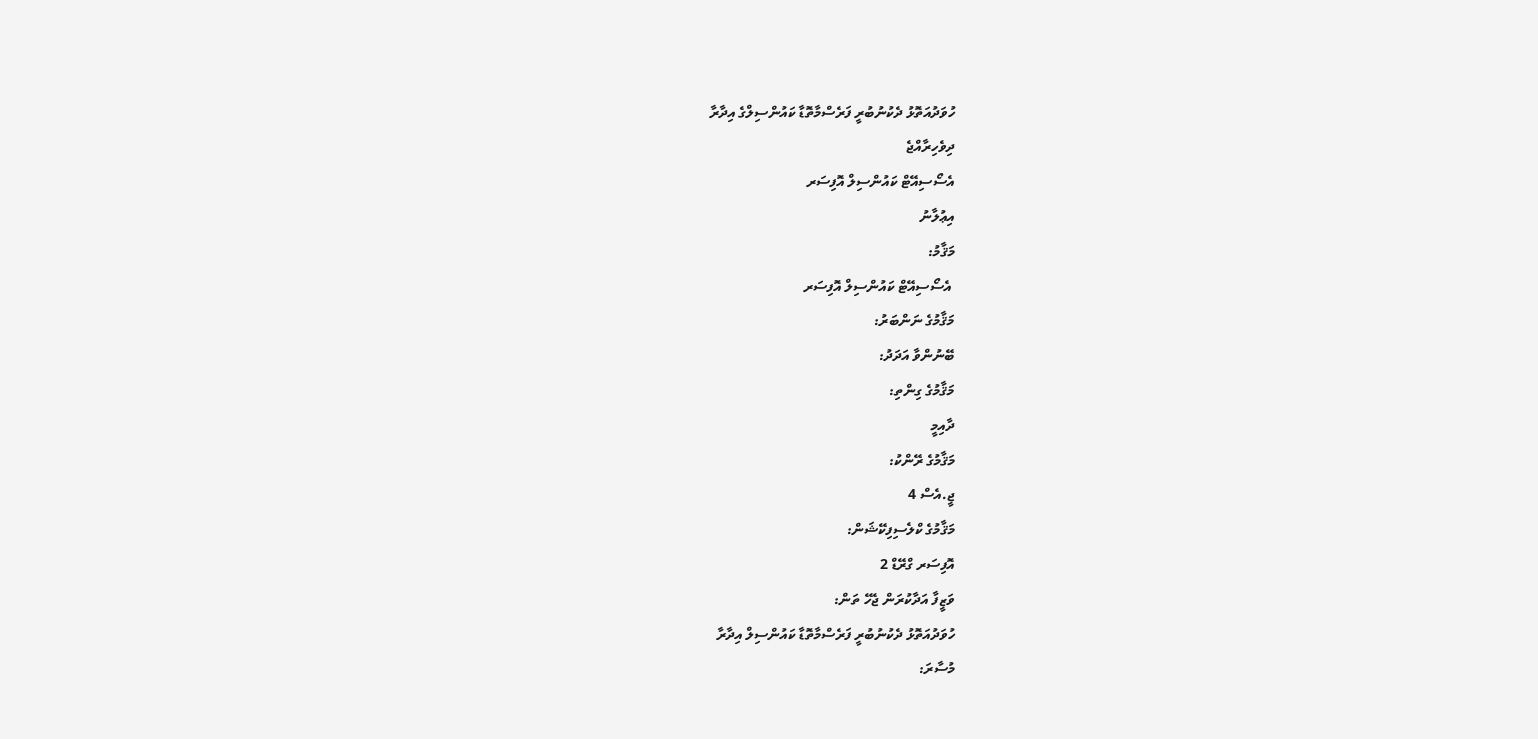ހުވަދުއަތޮޅު ދެކުނުބުރީ ފަރެސްމާތޮޑާ ކައުންސިލްގެ އިދާރާ
ދިވެހިރާއްޖެ
އެސޯސިއޭޓް ކައުންސިލް އޮފިސަރ
އިޢުލާނު
މަޤާމު:
 އެސޯސިއޭޓް ކައުންސިލް އޮފިސަރ
މަޤާމުގެ ނަންބަރު:
ބޭނުންވާ އަދަދު:
މަޤާމުގެ ގިންތި:
ދާއިމީ
މަޤާމުގެ ރޭންކު:
ޖީ.އެސް 4
މަޤާމުގެ ކްލެސިފިކޭޝަން:
އޮފިސަރ ގްރޭޑް 2
ވަޒީފާ އަދާކުރަން ޖެހޭ ތަން:
ހުވަދުއަތޮޅު ދެކުނުބުރީ ފަރެސްމާތޮޑާ ކައުންސިލް އިދާރާ
މުސާރަ: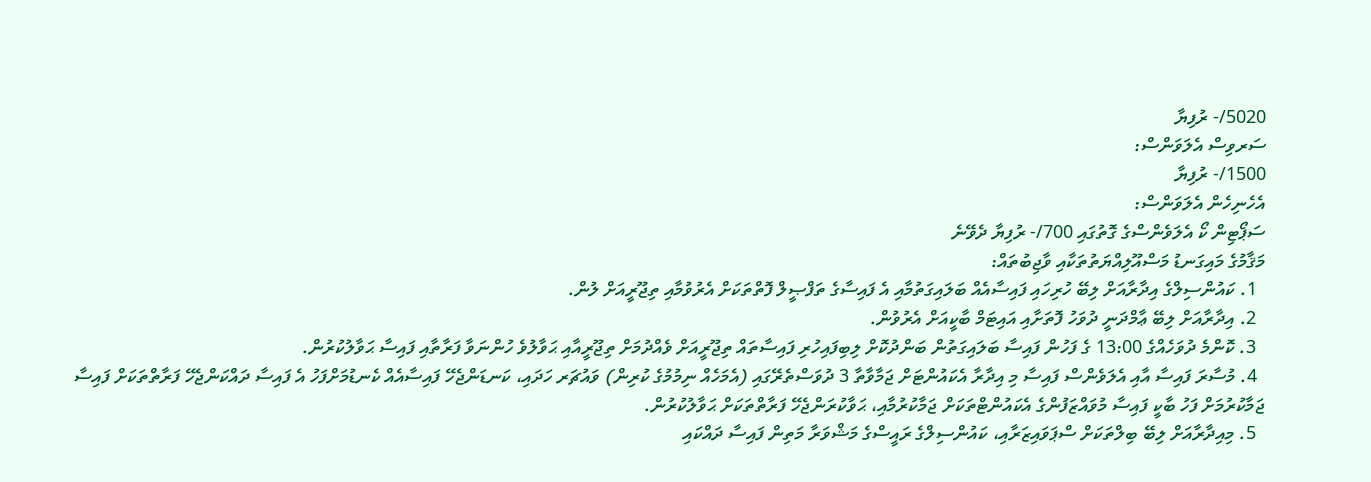5020/- ރުފިޔާ
ސަރވިސް އެލަވަންސް:
1500/- ރުފިޔާ
އެހެނިހެން އެލަވަންސް:
ސަޕޯޓިން ކޯ އެލަވެންސްގެ ގޮތުގައި 700/- ރުފިޔާ ދެވޭނެ
މަޤާމުގެ މައިގަނޑު މަސްއޫލިއްޔަތުތަކާއި ވާޖިބުތައް:
  1. ކައުންސިލްގެ އިދާރާއަށް ލިބޭ ހުރިހައި ފައިސާއެއް ބަލައިގަތުމާއި އެ ފައިސާގެ ތަފްޞީލް ފޮތްތަކަށް އެރުވުމާއި ތިޖޫރީއަށް ލުން.
  2. އިދާރާއަށް ލިބޭ ޢާމްދަނީ ދުވަހު ފޮތަށާއި އައިޓަމް ބާކީއަށް އެރުވުން.
  3. ކޮންމެ ދުވަހެއްގެ 13:00 ގެ ފަހުން ފައިސާ ބަލައިގަތުން ބަންދުކޮށް ލިބިފައިހުރި ފައިސާތައް ތިޖޫރީއަށް ވެއްދުމަށް ތިޖޫރީއާއި ޙަވާލުވެ ހުންނަވާ ފަރާތާއި ފައިސާ ޙަވާލުކުރުން.
  4. މުސާރަ ފައިސާ އާއި އެލަވެންސް ފައިސާ މި އިދާރާ އެކައުންޓަށް ޖަމާވާތާ 3 ދުވަސްތެރޭގައި (އެމަހެއް ނިމުމުގެ ކުރިން) ވައުޗަރ ހަދައި، ކަނޑަންޖެހޭ ފައިސާއެއް ކެނޑުމަށްފަހު އެ ފައިސާ ދައްކަންޖެހޭ ފަރާތްތަކަށް ފައިސާ ޖަމާކުރުމަށް ފަހު ބާކީ ފައިސާ މުވައްޒަފުންގެ އެކައުންޓްތަކަށް ޖަމާކުރުމާއި، ޙަވާކުރަންޖެހޭ ފަރާތްތަކަށް ޙަވާލުކުރުން.
  5. މިއިދާރާއަށް ލިބޭ ބިލްތަކަށް ސްޕަވައިޒަރާއި، ކައުންސިލްގެ ރައީސްގެ މަޝްވަރާ މަތިން ފައިސާ ދައްކައި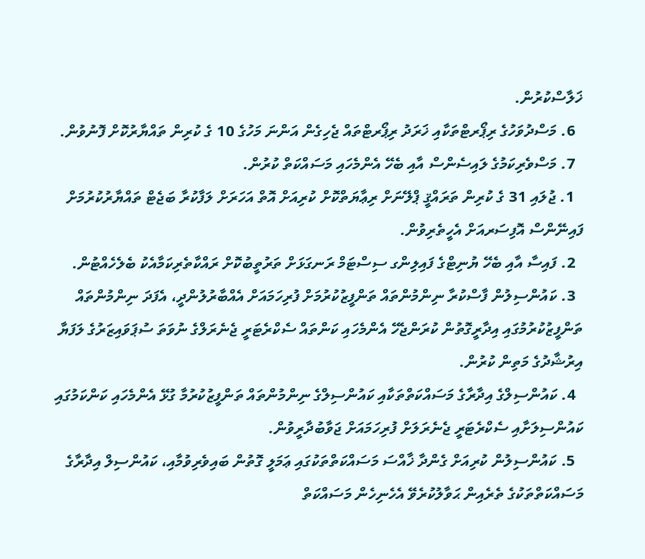ޚަލާސްކުރުން.
  6. މަސްދުވަހުގެ ރިޕޯރޓްތަކާއި ޚަރަދު ރިޕޯރޓްތައް ޖެހިގެން އަންނަ މަހުގެ 10 ގެ ކުރިން ތައްޔާރުކޮށް ފޮނުވުން.
  7. މަސްވެރިކަމުގެ ލައިސެންސް އާއި ބެހޭ އެންމެހައި މަސައްކަތް ކުރުން.
  1. ޖުލައި 31 ގެ ކުރިން ތަރައްޤީ ޕްލޭނަށް ރިޢާޔަތްކޮށް ކުރިއަށް އޮތް އަހަރަށް ލަފާކުރާ ބަޖެޓް ތައްޔާރުކުރުމަށް ފައިނޭންސް އޮފިސަރއަށް އެހީތެރިވުން.
  2. ފައިސާ އާއި ބެހޭ ޔުނިޓްގެ ފައިލިންގ ސިސްޓަމް ރަނގަޅަށް ތަރުތީބުކޮށް ރައްކާތެރިކަމާއެކު ބެލެހެއްޓުން.
  3. ކައުންސިލުން ފާސްކުރާ ނިންމުންތައް ތަންފީޒުކުރުމަށް ފުރިހަމައަށް އެއްބާރުލުންދީ، އެފަދަ ނިންމުންތައް ތަންފީޒުކުރުމުގައި އިދާރީގޮތުން ކުރަންޖެހޭ އެންމެހައި ކަންތައް ސެކްރެޓަރީ ޖެނެރަލްގެ ނުވަތަ ސުޕަވައިޒަރުގެ ލަފަޔާ އިރުޝާދުގެ މަތިން ކުރުން.
  4. ކައުންސިލްގެ އިދާރާގެ މަސައްކަތްތަކާއި ކައުންސިލްގެ ނިންމުންތައް ތަންފީޒުކުރުމާ ގުޅޭ އެންމެހައި ކަންކަމުގައި ކައުންސިލަށާއި ސެކްރެޓަރީ ޖެނެރަލަށް ފުރިހަމައަށް ޖަވާބުދާރީވުން.
  5. ކައުންސިލުން ކުރިއަށް ގެންދާ ޚާއްސަ މަސައްކަތްތަކުގައި ޢަމަލީ ގޮތުން ބައިވެރިވުމާއި، ކައުންސިލް އިދާރާގެ މަސައްކަތްތަކުގެ ތެރެއިން ޙަވާލުކުރެވޭ އެހެނިހެން މަސައްކަތް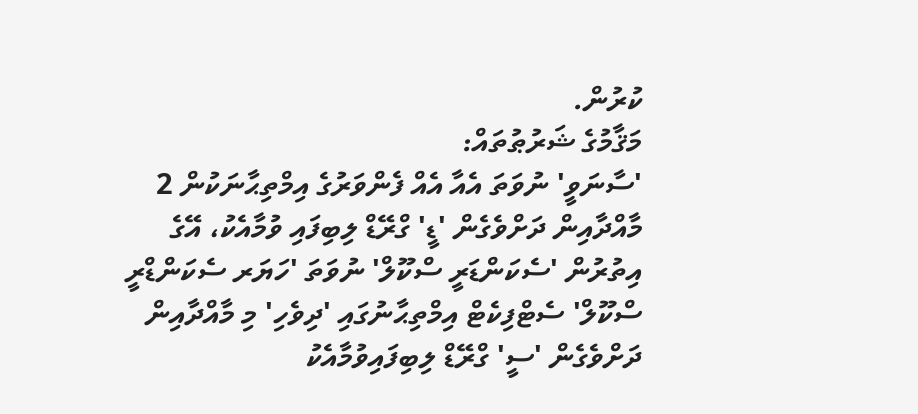ކުރުން.
މަޤާމުގެ ޝަރުޠުތައް:
'ސާނަވީ' ނުވަތަ އެއާ އެއް ފެންވަރުގެ އިމްތިޙާނަކުން 2 މާއްދާއިން ދަށްވެގެން 'ޑީ' ގްރޭޑް ލިބިފައި ވުމާއެކު، އޭގެ އިތުރުން 'ސެކަންޑަރީ ސްކޫލް' ނުވަތަ 'ހަޔަރ ސެކަންޑްރީ ސްކޫލް' ސެޓްފިކެޓް އިމްތިޙާނުގައި 'ދިވެހި' މި މާއްދާއިން ދަށްވެގެން 'ސީ' ގްރޭޑް ލިބިފައިވުމާއެކު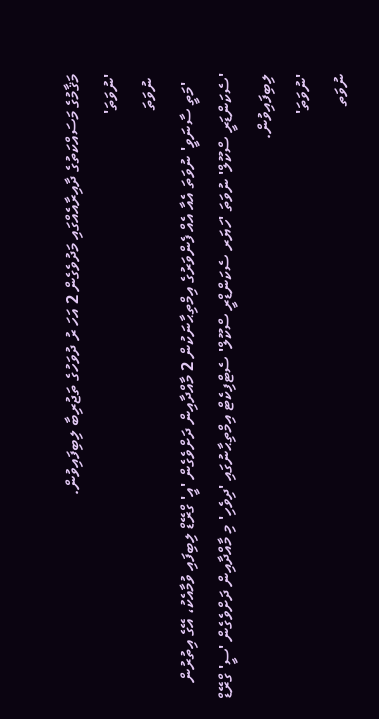މަޤާމުގެ މަސައްކަތުގެ ދާއިރާއެއްގައި މަދުވެގެން 2 އަހަ ރު ދުވަހުގެ ތަޖުރިބާ ލިބިފައިވުން.
'ނުވަތަ'
 ނުވަތަ
  'މަތީ ސާނަވީ' ނުވަތަ އެއާ އެއް ފެންވަރުގެ އިމްތިޙާނަކުން 2 މާއްދާއިން ދަށްވެގެން 'އީ' ގްރޭޑް ލިބިފައި ވުމާއެކު، އޭގެ އިތުރުން 'ސެކަންޑަރީ ސްކޫލް' ނުވަތަ 'ހަޔަރ ސެކަންޑްރީ ސްކޫލް' ސެޓްފިކެޓް އިމްތިޙާނުގައި 'ދިވެހި' މި މާއްދާއިން ދަށްވެގެން 'ސީ' ގްރޭޑް ލިބިފައިވުން.
'ނުވަތަ'
ނުވަތ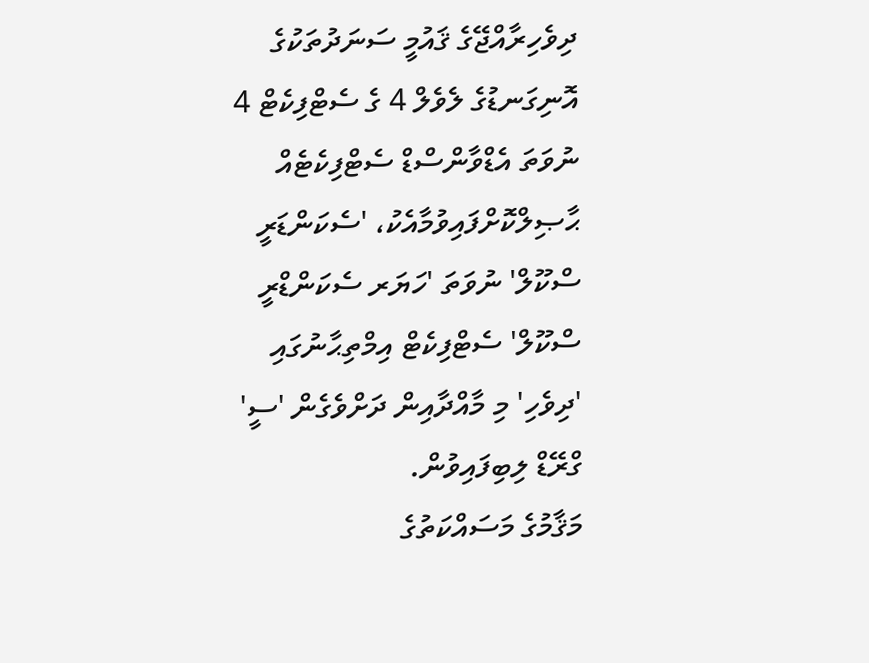ދިވެހިރާއްޖޭގެ ޤައުމީ ސަނަދުތަކުގެ އޮނިގަނޑުގެ ލެވެލް 4 ގެ ސެޓްފިކެޓް 4 ނުވަތަ އެޑްވާންސްޑް ސެޓްފިކެޓެއް ޙާޞިލްކޮށްފައިވުމާއެކު، 'ސެކަންޑަރީ ސްކޫލް' ނުވަތަ 'ހަޔަރ ސެކަންޑްރީ ސްކޫލް' ސެޓްފިކެޓް އިމްތިޙާނުގައި 'ދިވެހި' މި މާއްދާއިން ދަށްވެގެން 'ސީ' ގްރޭޑް ލިބިފައިވުން.
މަޤާމުގެ މަސައްކަތުގެ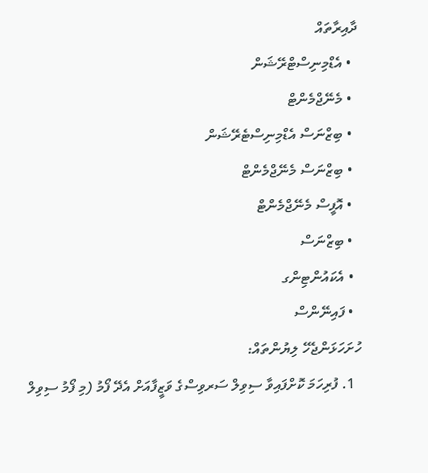ދާއިރާތައް
  • އެޑްމިނިސްޓްރޭޝަން
  • މެނޭޖްމެންޓް
  • ބިޒްނަސް އެޑްމިނިސްޓެރޭޝަން
  • ބިޒްނަސް މެނޭޖްމެންޓް
  • އޮފީސް މެނޭޖްމެންޓް
  • ބިޒްނަސް
  • އެކައުންޓިންގ
  • ފައިނޭންސް
ހުށަހަޅަންޖެހޭ ލިޔުންތައް:
  1. ފުރިހަމަ ކޮށްފައިވާ ސިވިލް ސަރވިސްގެ ވަޒީފާއަށް އެދޭ ފޯމު (މި ފޯމު ސިވިލް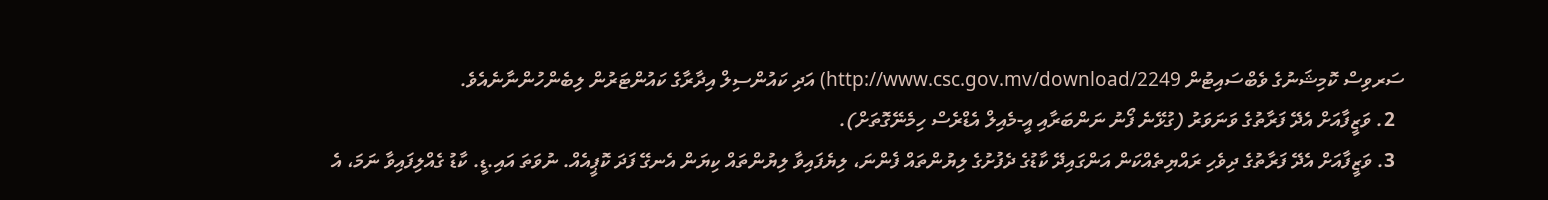ސަރވިސް ކޮމިޝަނުގެ ވެބްސައިޓުން http://www.csc.gov.mv/download/2249) އަދި ކައުންސިލް އިދާރާގެ ކައުންޓަރުން ލިބެންހުންނާނެއެވެ.
  2. ވަޒީފާއަށް އެދޭ ފަރާތުގެ ވަނަވަރު (ގުޅޭނެ ފޯނު ނަންބަރާއި އީ-މެއިލް އެޑްރެސް ހިމެނޭގޮތަށް).
  3. ވަޒީފާއަށް އެދޭ ފަރާތުގެ ދިވެހި ރައްޔިތެއްކަން އަންގައިދޭ ކާޑުގެ ދެފުށުގެ ލިޔުންތައް ފެންނަ، ލިޔެފައިވާ ލިޔުންތައް ކިޔަން އެނގޭ ފަދަ ކޮޕީއެއް. ނުވަތަ އައި.ޑީ. ކާޑު ގެއްލިފައިވާ ނަމަ، އެ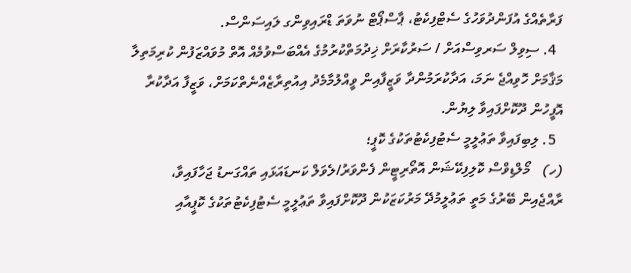ފަރާތެއްގެ އުފަންދުވަހުގެ ސެޓްފިކެޓު، ޕާސްޕޯޓް ނުވަތަ ޑްރައިވިންގ ލައިސަންސް.
  4. ސިވިލް ސަރވިސްއަށް / ސަރުކާރަށް ޚިދުމަތްކުރުމުގެ އެއްބަސްވުމެއް އޮތް މުވައްޒަފުން ކުރިމަތިލާ މަޤާމަށް ހޮވިއްޖެ ނަމަ، އަދާކުރަމުންދާ ވަޒީފާއިން ވީއްލުމާމެދު އިއުތިރާޒެއްނެތްކަމަށް، ވަޒީފާ އަދާކުރާ އޮފީހުން ދޫކޮށްފައިވާ ލިޔުން.
  5. ލިބިފައިވާ ތަޢުލީމީ ސެޓުފިކެޓުތަކުގެ ކޮޕީ؛
(ހ)   މޯލްޑިވްސް ކޮލިފިކޭޝަން އޮތޯރިޓީން ފެންވަރު/ލެވަލް ކަނޑައަޅައި ތައްގަނޑު ޖަހާފައިވާ، ރާއްޖެއިން ބޭރުގެ މަތީ ތަޢުލީމުދޭ މަރުކަޒަކުން ދޫކޮށްފައިވާ ތަޢުލީމީ ސެޓުފިކެޓުތަކުގެ ކޮޕީއާއި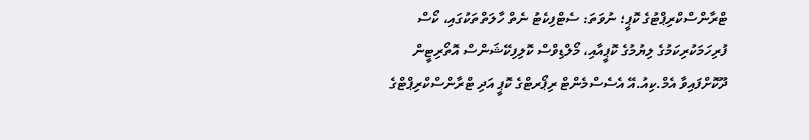ޓްރާންސްކްރިޕްޓުގެ ކޮޕީ؛ ނުވަތަ: ސެޓްފިކެޓު ނެތް ހާލަތްތަކުގައި، ކޯސް ފުރިހަމަކުރިކަމުގެ ލިޔުމުގެ ކޮޕީއާއި، މޯލްޑިވްސް ކޮލިފިކޭޝަންސް އޮތޯރިޓީން ދޫކޮށްފައިވާ އެމް.ކިއު.އޭ އެސެސްމެންޓް ރިޕޯރޓްގެ ކޮޕީ އަދި ޓްރާންސްކްރިޕްޓްގެ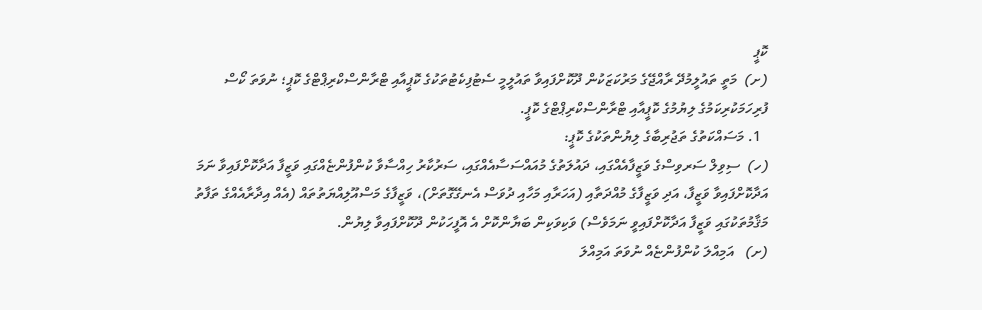ކޮޕީ
(ށ)  މަތީ ތައުލީމުދޭ ރާއްޖޭގެ މަރުކަޒަކުން ދޫކޮށްފައިވާ ތައުލީމީ ސެޓުފިކެޓުތަކުގެ ކޮޕީއާއި ޓްރާންސްކްރިޕްޓްގެ ކޮޕީ؛ ނުވަތަ ކޯސް ފުރިހަމަކުރިކަމުގެ ލިޔުމުގެ ކޮޕީއާއި ޓްރާންސްކްރިޕްޓްގެ ކޮޕީ.
  1. މަސައްކަތުގެ ތަޖުރިބާގެ ލިޔުންތަކުގެ ކޮޕީ:
(ހ)  ސިވިލް ސަރވިސްގެ ވަޒީފާއެއްގައި، ދައުލަތުގެ މުއައްސަސާއެއްގައި، ސަރުކާރު ހިއްސާވާ ކުންފުންޏެއްގައި ވަޒީފާ އަދާކޮށްފައިވާ ނަމަ އަދާކޮށްފައިވާ ވަޒީފާ، އަދި ވަޒީފާގެ މުއްދަތާއި (އަހަރާއި މަހާއި ދުވަސް އެނގޭގޮތަށް)، ވަޒީފާގެ މަސްއޫލިއްޔަތުތައް (އެއް އިދާރާއެއްގެ ތަފާތު މަޤާމުތަކުގައި ވަޒީފާ އަދާކޮށްފައިވީ ނަމަވެސް) ވަކިވަކިން ބަޔާންކޮށް އެ އޮފީހަކުން ދޫކޮށްފައިވާ ލިޔުން.
(ށ)   އަމިއްލަ ކުންފުންޏެއް ނުވަތަ އަމިއްލަ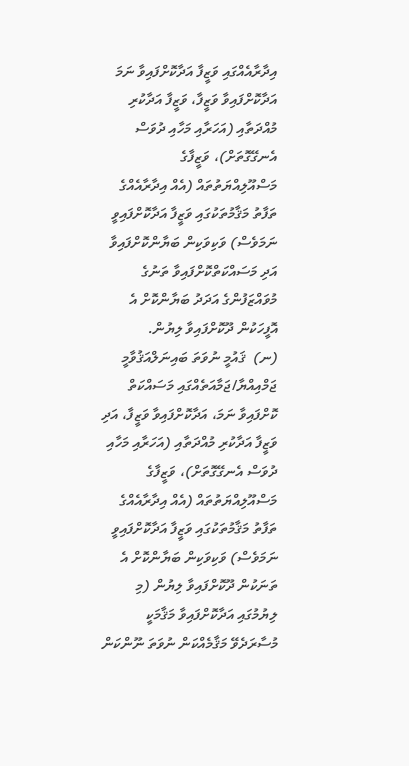އިދާރާއެއްގައި ވަޒީފާ އަދާކޮށްފައިވާ ނަމަ އަދާކޮށްފައިވާ ވަޒީފާ، ވަޒީފާ އަދާކުރި މުއްދަތާއި (އަހަރާއި މަހާއި ދުވަސް އެނގޭގޮތަށް)، ވަޒީފާގެ މަސްއޫލިއްޔަތުތައް (އެއް އިދާރާއެއްގެ ތަފާތު މަޤާމުތަކުގައި ވަޒީފާ އަދާކޮށްފައިވީ ނަމަވެސް) ވަކިވަކިން ބަޔާންކޮށްފައިވާ އަދި މަސައްކަތްކޮށްފައިވާ ތަނުގެ މުވައްޒަފުންގެ އަދަދު ބަޔާންކޮށް އެ އޮފީހަކުން ދޫކޮށްފައިވާ ލިޔުން.
(ނ)  ޤައުމީ ނުވަތަ ބައިނަލްއަޤުވާމީ ޖަމްއިއްޔާ/ޖަމާއަތެއްގައި މަސައްކަތް ކޮށްފައިވާ ނަމަ، އަދާކޮށްފައިވާ ވަޒީފާ، އަދި ވަޒީފާ އަދާކުރި މުއްދަތާއި (އަހަރާއި މަހާއި ދުވަސް އެނގޭގޮތަށް)، ވަޒީފާގެ މަސްއޫލިއްޔަތުތައް (އެއް އިދާރާއެއްގެ ތަފާތު މަޤާމުތަކުގައި ވަޒީފާ އަދާކޮށްފައިވީ ނަމަވެސް) ވަކިވަކިން ބަޔާންކޮށް އެ ތަނަކުން ދޫކޮށްފައިވާ ލިޔުން (މި ލިޔުމުގައި އަދާކޮށްފައިވާ މަޤާމަކީ މުސާރަދެވޭ މަޤާމެއްކަން ނުވަތަ ނޫންކަން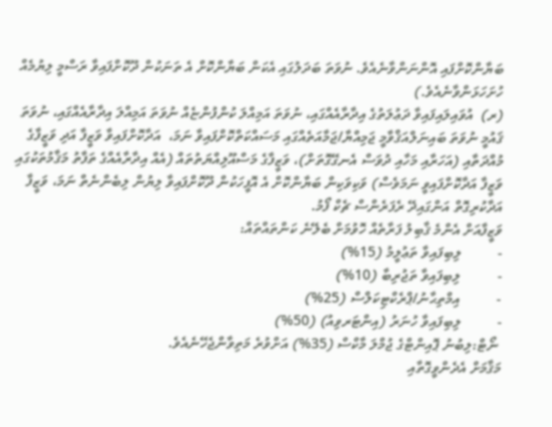ބަޔާންކޮށްފައި އޮންނަންވާނެއެވެ. ނުވަތަ ބަދަލުގައި އެކަން ބަޔާންކޮށް އެ ތަނަކުން ދޫކޮށްފައިވާ ރަސްމީ ލިޔުމެއް ހުށަހަޅަންވާނެއެވެ.)
(ރ)  އުވައިލައިފައިވާ ދަޢުލަތުގެ އިދާރާއެއްގައި، ނުވަތަ އަމިއްލަ ކުންފުންޏެއް ނުވަތަ އަމިއްލަ އިދާރާއެއްގައި، ނުވަތަ ޤައުމީ ނުވަތަ ބައިނަލްއަޤްވާމީ ޖަމިއްޔާ/ޖަމާއަތެއްގައި މަސައްކަތްކޮށްފައިވާ ނަމަ،  އަދާކޮށްފައިވާ ވަޒީފާ އަދި ވަޒީފާގެ މުއްދަތާއި (އަހަރާއި މަހާއި ދުވަސް އެނގޭގޮތަށް)، ވަޒީފާގެ މަސްއޫލިއްޔަތުތައް (އެއް އިދާރާއެއްގެ ތަފާތު މަޤާމުތަކުގައި ވަޒީފާ އަދާކޮށްފައިވީ ނަމަވެސް) ވަކިވަކިން ބަޔާންކޮށް އެ އޮފީހަކުން ދޫކޮށްފައިވާ ލިޔުން ލިބެންނެތް ނަމަ، ވަޒީފާ އަދާކުރިގޮތް އަންގައިދޭ ރެފަރެންސް ޗެކް ފޯމު.
ވަޒީފާއަށް އެންމެ ޤާބިލު ފަރާތެއް ހޮވުމަށް ބެލޭނެ ކަންތައްތައް:
-          ލިބިފައިވާ ތަޢުލީމު (15%)
-          ލިބިފައިވާ ތަޖުރިބާ (10%)
-          އިމްތިޙާނު/ޕްރެކްޓިކަލްސް (25%)
-          ލިބިފައިވާ ހުނަރު (އިންޓަރވިއު) (50%)
 ނޯޓް:ލިބުނު ޕޮއިންޓްގެ ޖުމްލަ މާކްސް (35%) އަށްވުރެ މަތިވާންޖެހޭނެއެވެ.
މަޤާމަށް އެދެންވީގޮތާއި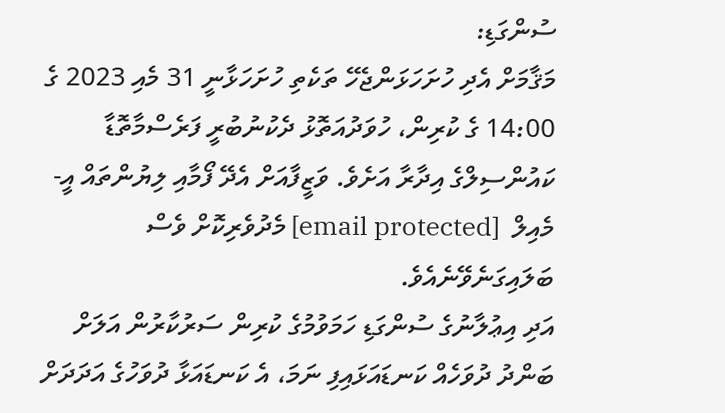ސުންގަޑި:
މަޤާމަށް އެދި ހުށަހަޅަންޖެހޭ ތަކެތި ހުށަހަޅާނީ 31 މެއި 2023 ގެ 14:00 ގެ ކުރިން، ހުވަދުއަތޮޅު ދެކުނުބުރީ ފަރެސްމާތޮޑާ ކައުންސިލްގެ އިދާރާ އަށެވެ. ވަޒީފާއަށް އެދޭ ފޯމާއި ލިޔުންތައް އީ-މެއިލް  [email protected] މެދުވެރިކޮށް ވެސް ބަލައިގަނެވޭނެއެވެ.
އަދި އިޢުލާނުގެ ސުންގަޑި ހަމަވުމުގެ ކުރިން ސަރުކާރުން އަލަށް ބަންދު ދުވަހެއް ކަނޑައަޅައިފި ނަމަ، އެ ކަނޑައަޅާ ދުވަހުގެ އަދަދަށް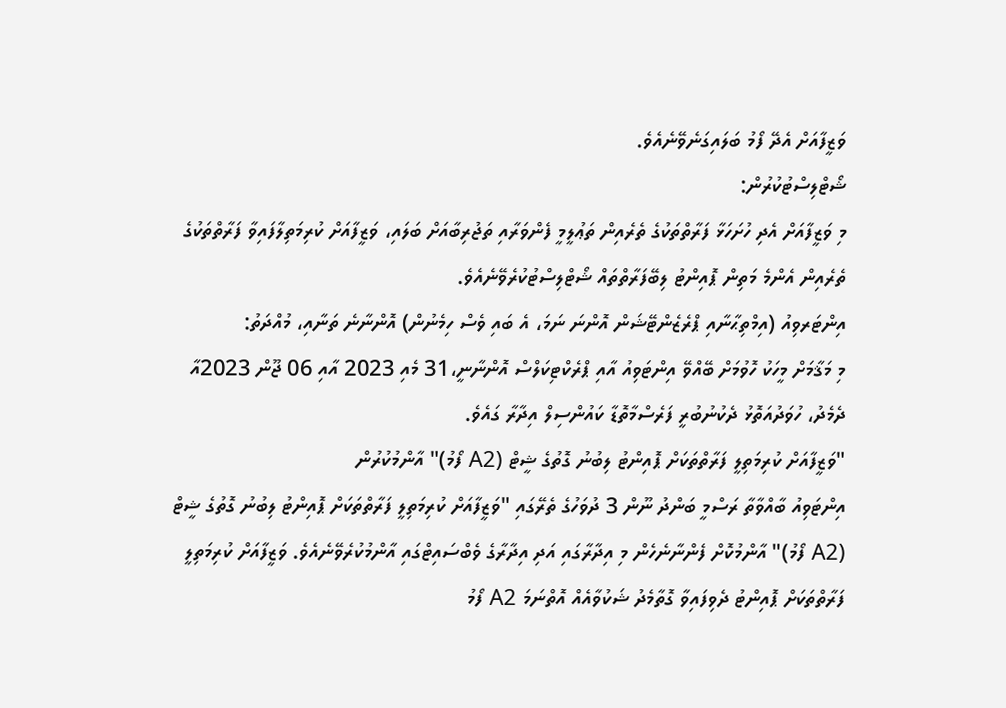ވަޒީފާއަށް އެދޭ ފޯމު ބަލައިގަނެވޭނެއެވެ.
ޝޯޓްލިސްޓުކުރުން:
މި ވަޒީފާއަށް އެދި ހުށަހަޅާ ފަރާތްތަކުގެ ތެރެއިން ތަޢުލީމީ ފެންވަރާއި ތަޖުރިބާއަށް ބަލައި، ވަޒީފާއަށް ކުރިމަތިލާފައިވާ ފަރާތްތަކުގެ ތެރެއިން އެންމެ މަތިން ޕޮއިންޓު ލިބޭފަރާތްތައް ޝޯޓްލިސްޓުކުރެވޭނެއެވެ.
އިންޓަރވިއު (އިމްތިޙާނާއި ޕްރެޒެންޓޭޝަން އޮންނަ ނަމަ، އެ ބައި ވެސް ހިމެނުން) އޮންނާނެ ތަނާއި، މުއްދަތު:
މި މަޤާމަށް މީހަކު ހޮވުމަށް ބޭއްވޭ އިންޓަވިއު އާއި ޕްރެކްޓިކަލްސް އޮންނާނީ،31 މެއި 2023 އާއި 06 ޖޫން 2023އާ ދެމެދު، ހުވަދުއަތޮޅު ދެކުނުބުރީ ފަރެސްމާތޮޑާ ކައުންސިލް އިދާރާ ގައެވެ.
"ވަޒީފާއަށް ކުރިމަތިލީ ފަރާތްތަކަށް ޕޮއިންޓު ލިބުނު ގޮތުގެ ޝީޓް (A2 ފޯމު)" އާންމުކުރުން
އިންޓަވިއު ބާއްވާތާ ރަސްމީ ބަންދު ނޫން 3 ދުވަހުގެ ތެރޭގައި "ވަޒީފާއަށް ކުރިމަތިލީ ފަރާތްތަކަށް ޕޮއިންޓު ލިބުނު ގޮތުގެ ޝީޓް (A2 ފޯމު)" އާންމުކޮށް ފެންނާނެހެން މި އިދާރާގައި އަދި އިދާރާގެ ވެބްސައިޓްގައި އާންމުކުރެވޭނެއެވެ. ވަޒީފާއަށް ކުރިމަތިލީ ފަރާތްތަކަށް ޕޮއިންޓު ދެވިފައިވާ ގޮތާމެދު ޝަކުވާއެއް އޮތްނަމަ A2 ފޯމު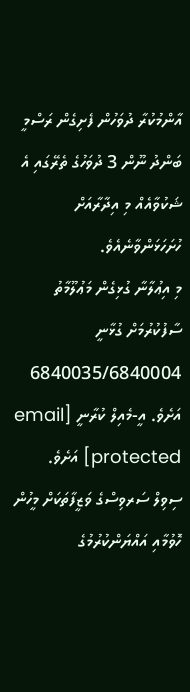އާންމުކުރާ ދުވަހުން ފެށިގެން ރަސްމީ ބަންދު ނޫން 3 ދުވަހުގެ ތެރޭގައި އެ ޝަކުވާއެއް މި އިދާރާއަށް ހުށަހަޅަންވާނެއެވެ.
މި އިޢުލާނާ ގުޅިގެން މަޢުލޫމާތު ސާފުކުރުމަށް ގުޅާނީ 6840035/6840004 އަށެވެ. އީ-މެއިލް ކުރާނީ [email protected] އަށެވެ.
ސިވިލް ސަރވިސްގެ ވަޒީފާތަކަށް މީހުން ހޮވުމާއި އައްޔަންކުރުމުގެ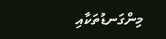މިންގަނޑުތަކާއި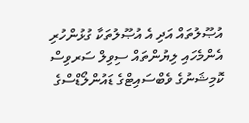އުޞޫލުތައް އަދި އެ އުޞޫލުތަކާ ގުޅުންހުރި އެންމެހައި ލިޔުންތައް ސިވިލް ސަރވިސް ކޮމިޝަނުގެ ވެބްސައިޓްގެ ޑައުންލޯޑްސްގެ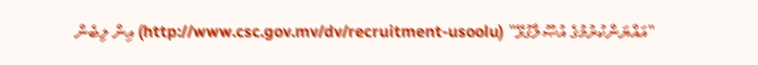"އައްޔަންކުރުމުގެ އުޞޫލާގުޅޭ" (http://www.csc.gov.mv/dv/recruitment-usoolu) އިން ލިބެން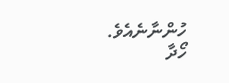ހުންނާނެއެވެ.
ހޯދާ